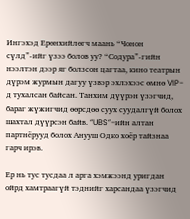Ингэхэд Ерөнхийлөгч маань “Чонон сүлд”-ийг үзээ болов уу? “Содура”-гийн нээлтэн дээр яг болзсон цагтаа, кино театрын дүрэм журмын дагуу үзвэр эхлэхээс өмнө VIP-д тухалсан байсан. Танхим дүүрэн үзэгчид, бараг жүжигчид өөрсдөө суух суудалгүй болох шахтал дүүрсэн байв. “UBS”-ийн алтан партнёрууд болох Анууш Одко хоёр тайзнаа гарч ирэв.

Ер нь тус тусдаа л арга хэмжээнд уригдан ойрд хамтраагүй тэднийг харсандаа үзэгчид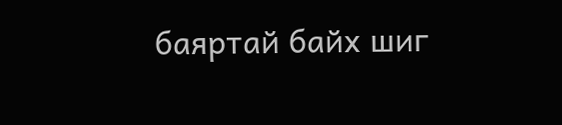баяртай байх шиг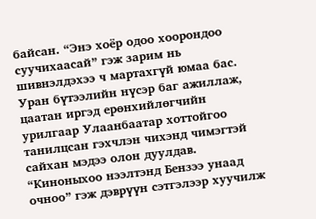байсан. “Энэ хоёр одоо хоорондоо суучихаасай” гэж зарим нь шивнэлдэхээ ч мартахгүй юмаа бас. Уран бүтээлийн нүсэр баг ажиллаж, цаатан иргэд ерөнхийлөгчийн урилгаар Улаанбаатар хоттойгоо танилцсан гэхчлэн чихэнд чимэгтэй сайхан мэдээ олон дуулдав. “Киноныхоо нээлтэнд Бензээ унаад очноо” гэж дэврүүн сэтгэлээр хуучилж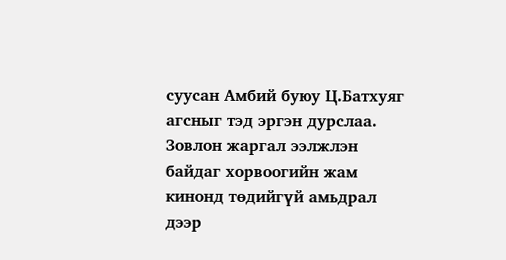суусан Амбий буюу Ц.Батхуяг агсныг тэд эргэн дурслаа. Зовлон жаргал ээлжлэн байдаг хорвоогийн жам кинонд төдийгүй амьдрал дээр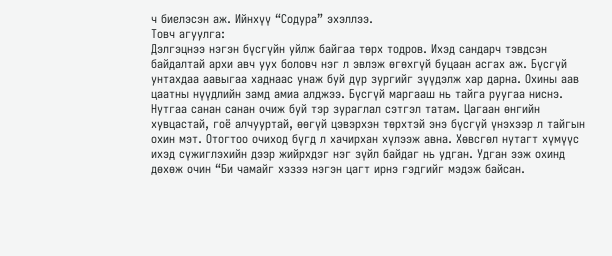ч биелэсэн аж. Ийнхүү “Содура” эхэллээ.
Товч агуулга:
Дэлгэцнээ нэгэн бүсгүйн уйлж байгаа төрх тодров. Ихэд сандарч тэвдсэн байдалтай архи авч уух боловч нэг л эвлэж өгөхгүй буцаан асгах аж. Бүсгүй унтахдаа аавыгаа хаднаас унаж буй дүр зургийг зүүдэлж хар дарна. Охины аав цаатны нүүдлийн замд амиа алджээ. Бүсгүй маргааш нь тайга руугаа ниснэ. Нутгаа санан санан очиж буй тэр зураглал сэтгэл татам. Цагаан өнгийн хувцастай, гоё алчууртай, өөгүй цэвэрхэн төрхтэй энэ бүсгүй үнэхээр л тайгын охин мэт. Отогтоо очиход бүгд л хачирхан хүлээж авна. Хөвсгөл нутагт хүмүүс ихэд сүжиглэхийн дээр жийрхдэг нэг зүйл байдаг нь удган. Удган ээж охинд дөхөж очин “Би чамайг хэзээ нэгэн цагт ирнэ гэдгийг мэдэж байсан.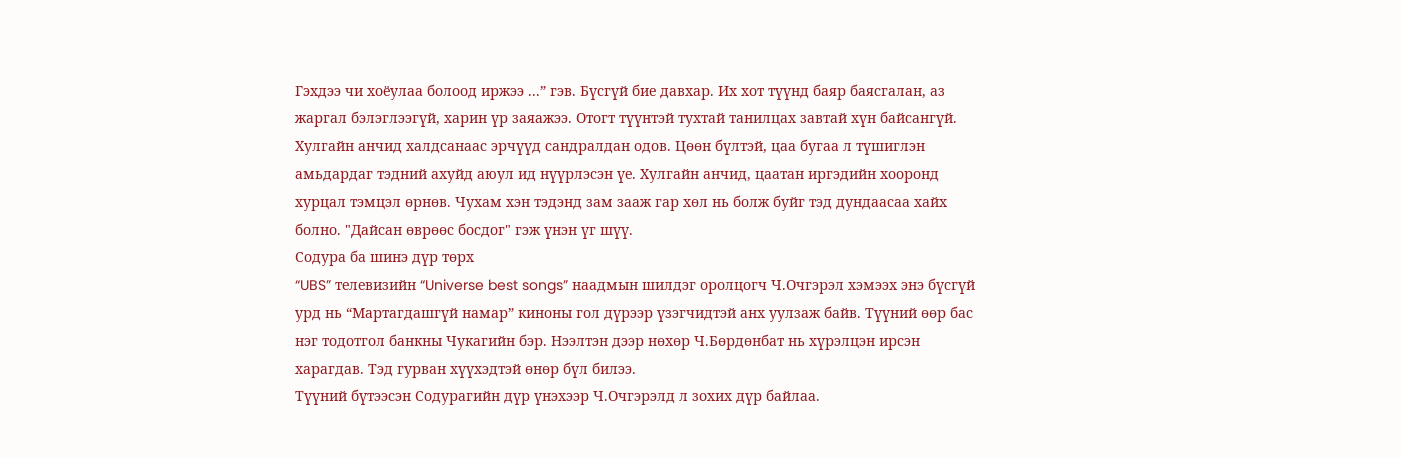Гэхдээ чи хоёулаа болоод иржээ ...” гэв. Бүсгүй бие давхар. Их хот түүнд баяр баясгалан, аз жаргал бэлэглээгүй, харин үр заяажээ. Отогт түүнтэй тухтай танилцах завтай хүн байсангүй. Хулгайн анчид халдсанаас эрчүүд сандралдан одов. Цөөн бүлтэй, цаа бугаа л түшиглэн амьдардаг тэдний ахуйд аюул ид нүүрлэсэн үе. Хулгайн анчид, цаатан иргэдийн хооронд хурцал тэмцэл өрнөв. Чухам хэн тэдэнд зам зааж гар хөл нь болж буйг тэд дундаасаа хайх болно. "Дайсан өврөөс босдог" гэж үнэн үг шүү.
Содура ба шинэ дүр төрх
“UBS” телевизийн “Universe best songs” наадмын шилдэг оролцогч Ч.Очгэрэл хэмээх энэ бүсгүй урд нь “Мартагдашгүй намар” киноны гол дүрээр үзэгчидтэй анх уулзаж байв. Түүний өөр бас нэг тодотгол банкны Чукагийн бэр. Нээлтэн дээр нөхөр Ч.Бөрдөнбат нь хүрэлцэн ирсэн харагдав. Тэд гурван хүүхэдтэй өнөр бүл билээ.
Түүний бүтээсэн Содурагийн дүр үнэхээр Ч.Очгэрэлд л зохих дүр байлаа.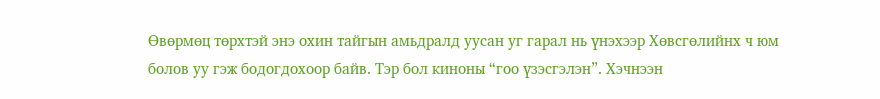Өвөрмөц төрхтэй энэ охин тайгын амьдралд уусан уг гарал нь үнэхээр Хөвсгөлийнх ч юм болов уу гэж бодогдохоор байв. Тэр бол киноны “гоо үзэсгэлэн”. Хэчнээн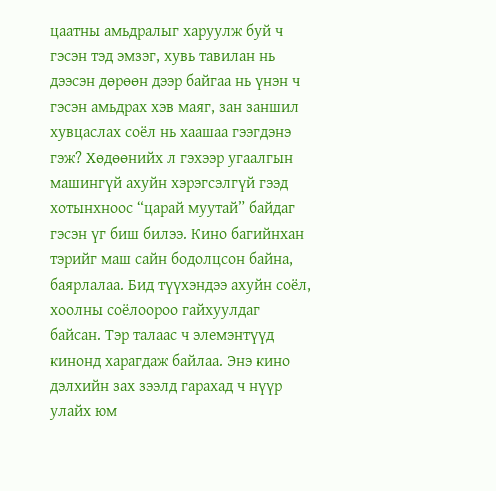цаатны амьдралыг харуулж буй ч гэсэн тэд эмзэг, хувь тавилан нь дээсэн дөрөөн дээр байгаа нь үнэн ч гэсэн амьдрах хэв маяг, зан заншил хувцаслах соёл нь хаашаа гээгдэнэ гэж? Хөдөөнийх л гэхээр угаалгын машингүй ахуйн хэрэгсэлгүй гээд хотынхноос “царай муутай” байдаг гэсэн үг биш билээ. Кино багийнхан тэрийг маш сайн бодолцсон байна, баярлалаа. Бид түүхэндээ ахуйн соёл, хоолны соёлоороо гайхуулдаг байсан. Тэр талаас ч элемэнтүүд кинонд харагдаж байлаа. Энэ кино дэлхийн зах зээлд гарахад ч нүүр улайх юм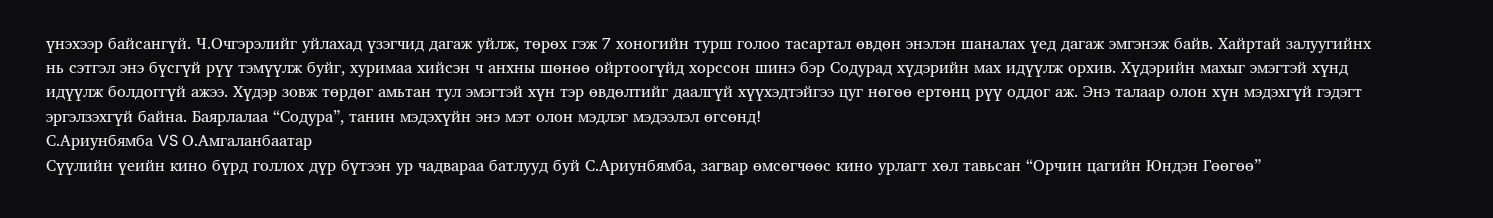үнэхээр байсангүй. Ч.Очгэрэлийг уйлахад үзэгчид дагаж уйлж, төрөх гэж 7 хоногийн турш голоо тасартал өвдөн энэлэн шаналах үед дагаж эмгэнэж байв. Хайртай залуугийнх нь сэтгэл энэ бүсгүй рүү тэмүүлж буйг, хуримаа хийсэн ч анхны шөнөө ойртоогүйд хорссон шинэ бэр Содурад хүдэрийн мах идүүлж орхив. Хүдэрийн махыг эмэгтэй хүнд идүүлж болдоггүй ажээ. Хүдэр зовж төрдөг амьтан тул эмэгтэй хүн тэр өвдөлтийг даалгүй хүүхэдтэйгээ цуг нөгөө ертөнц рүү оддог аж. Энэ талаар олон хүн мэдэхгүй гэдэгт эргэлзэхгүй байна. Баярлалаа “Содура”, танин мэдэхүйн энэ мэт олон мэдлэг мэдээлэл өгсөнд!
С.Ариунбямба VS О.Амгаланбаатар
Сүүлийн үеийн кино бүрд голлох дүр бүтээн ур чадвараа батлууд буй С.Ариунбямба, загвар өмсөгчөөс кино урлагт хөл тавьсан “Орчин цагийн Юндэн Гөөгөө”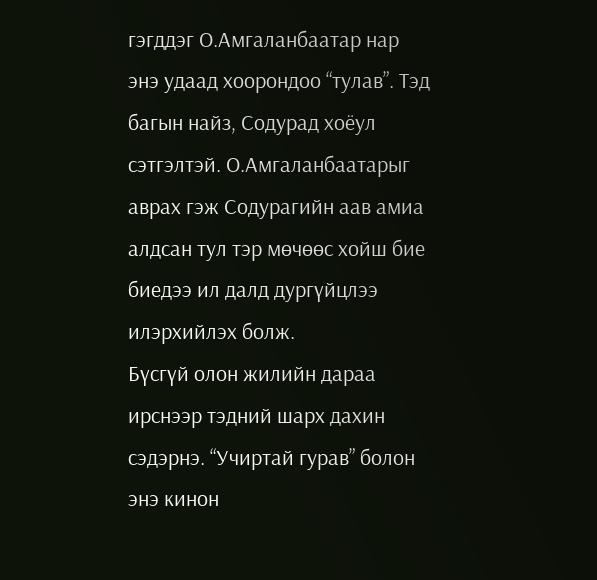гэгддэг О.Амгаланбаатар нар энэ удаад хоорондоо “тулав”. Тэд багын найз, Содурад хоёул сэтгэлтэй. О.Амгаланбаатарыг аврах гэж Содурагийн аав амиа алдсан тул тэр мөчөөс хойш бие биедээ ил далд дургүйцлээ илэрхийлэх болж.
Бүсгүй олон жилийн дараа ирснээр тэдний шарх дахин сэдэрнэ. “Учиртай гурав” болон энэ кинон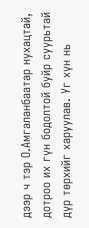дээр ч тэр О.Амгаланбаатар нухацтай, дотроо их гүн бодолтой буйр суурьтай дүр төрхийг харуулав. Уг хүн нь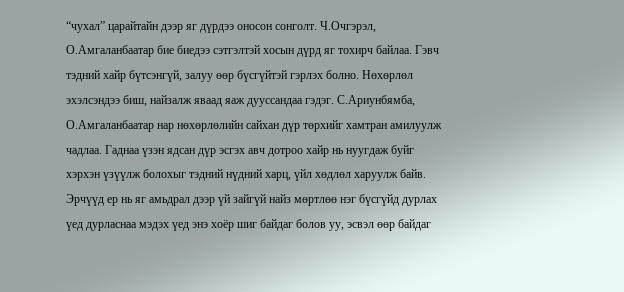“чухал” царайтайн дээр яг дүрдээ оносон сонголт. Ч.Очгэрэл, О.Амгаланбаатар бие биедээ сэтгэлтэй хосын дүрд яг тохирч байлаа. Гэвч тэдний хайр бүтсэнгүй, залуу өөр бүсгүйтэй гэрлэх болно. Нөхөрлөл эхэлсэндээ биш, найзалж яваад яаж дууссандаа гэдэг. С.Ариунбямба, О.Амгаланбаатар нар нөхөрлөлийн сайхан дүр төрхийг хамтран амилуулж чадлаа. Гаднаа үзэн ядсан дүр эсгэх авч дотроо хайр нь нуугдаж буйг хэрхэн үзүүлж болохыг тэдний нүдний харц, үйл хөдлөл харуулж байв. Эрчүүд ер нь яг амьдрал дээр үй зайгүй найз мөртлөө нэг бүсгүйд дурлах үед дурласнаа мэдэх үед энэ хоёр шиг байдаг болов уу, эсвэл өөр байдаг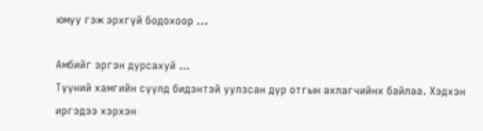юмуу гэж эрхгүй бодохоор ...

Амбийг эргэн дурсахуй …
Түүний хамгийн сүүлд бидэнтэй уулзсан дүр отгын ахлагчийнх байлаа. Хэдхэн иргэдээ хэрхэн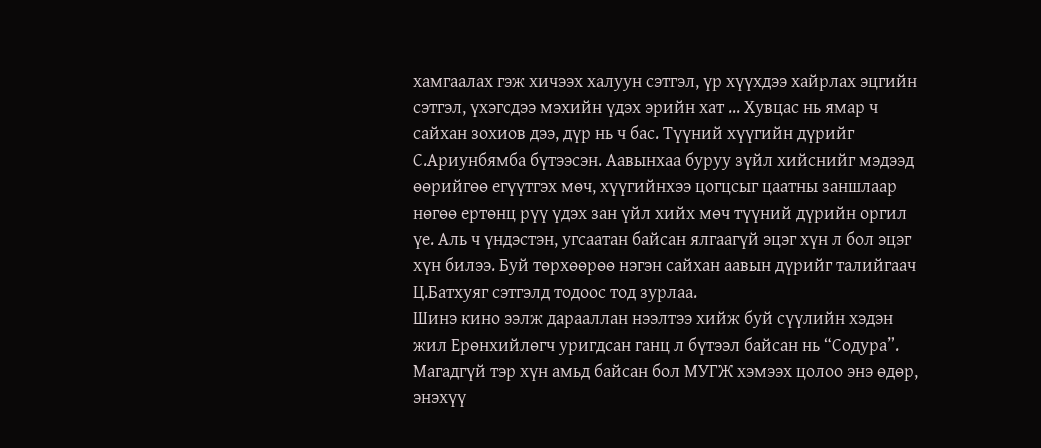хамгаалах гэж хичээх халуун сэтгэл, үр хүүхдээ хайрлах эцгийн сэтгэл, үхэгсдээ мэхийн үдэх эрийн хат ... Хувцас нь ямар ч сайхан зохиов дээ, дүр нь ч бас. Түүний хүүгийн дүрийг С.Ариунбямба бүтээсэн. Аавынхаа буруу зүйл хийснийг мэдээд өөрийгөө егүүтгэх мөч, хүүгийнхээ цогцсыг цаатны заншлаар нөгөө ертөнц рүү үдэх зан үйл хийх мөч түүний дүрийн оргил үе. Аль ч үндэстэн, угсаатан байсан ялгаагүй эцэг хүн л бол эцэг хүн билээ. Буй төрхөөрөө нэгэн сайхан аавын дүрийг талийгаач Ц.Батхуяг сэтгэлд тодоос тод зурлаа.
Шинэ кино ээлж дарааллан нээлтээ хийж буй сүүлийн хэдэн жил Ерөнхийлөгч уригдсан ганц л бүтээл байсан нь “Содура”. Магадгүй тэр хүн амьд байсан бол МУГЖ хэмээх цолоо энэ өдөр, энэхүү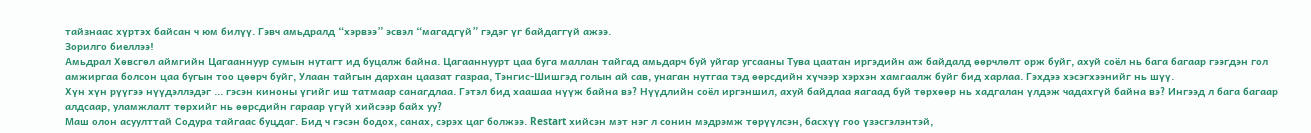тайзнаас хүртэх байсан ч юм билүү. Гэвч амьдралд “хэрвээ” эсвэл “магадгүй” гэдэг үг байдаггүй ажээ.
Зорилго биеллээ!
Амьдрал Хөвсгөл аймгийн Цагааннуур сумын нутагт ид буцалж байна. Цагааннуурт цаа буга маллан тайгад амьдарч буй уйгар угсааны Тува цаатан иргэдийн аж байдалд өөрчлөлт орж буйг, ахуй соёл нь бага багаар гээгдэн гол амжиргаа болсон цаа бугын тоо цөөрч буйг, Улаан тайгын дархан цаазат газраа, Тэнгис-Шишгэд голын ай сав, унаган нутгаа тэд өөрсдийн хүчээр хэрхэн хамгаалж буйг бид харлаа. Гэхдээ хэсэгхээнийг нь шүү.
Хүн хүн рүүгээ нүүдэллэдэг ... гэсэн киноны үгийг иш татмаар санагдлаа. Гэтэл бид хаашаа нүүж байна вэ? Нүүдлийн соёл иргэншил, ахуй байдлаа яагаад буй төрхөөр нь хадгалан үлдэж чадахгүй байна вэ? Ингээд л бага багаар алдсаар, уламжлалт төрхийг нь өөрсдийн гараар үгүй хийсээр байх уу?
Маш олон асуулттай Содура тайгаас буцдаг. Бид ч гэсэн бодох, санах, сэрэх цаг болжээ. Restart хийсэн мэт нэг л сонин мэдрэмж төрүүлсэн, басхүү гоо үзэсгэлэнтэй,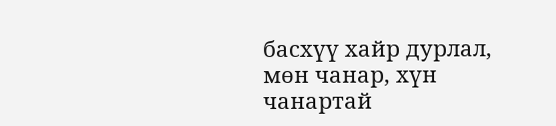басхүү хайр дурлал, мөн чанар, хүн чанартай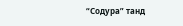“Содура” танд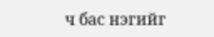ч бас нэгийг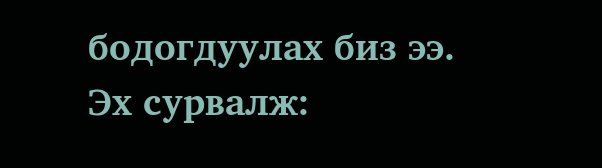бодогдуулах биз ээ.
Эх сурвалж: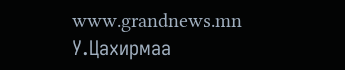www.grandnews.mn
У.Цахирмаа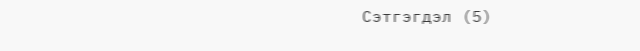Сэтгэгдэл (5)